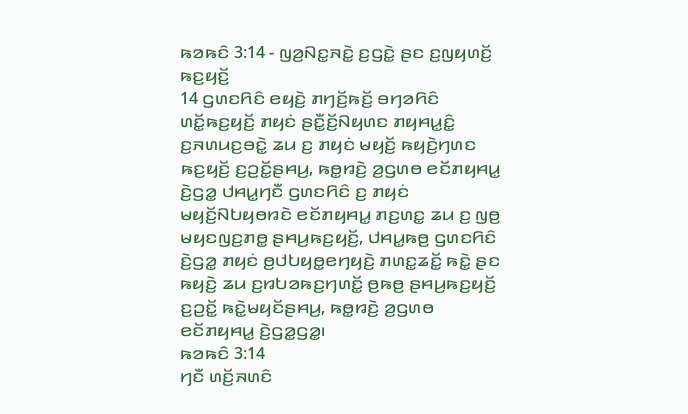ꤒꤤꤒꤢꤨ 3:14 - ꤜꤤ꤬ꤡꤢ꤭ꤏꤢꤧ꤭ ꤢ꤬ꤞꤢꤧ꤭ ꤔꤢ ꤢ꤬ꤜꤟꤛꤢꤩ꤬ ꤒꤢ꤬ꤟꤢꤩ꤬
14 ꤞꤛꤢꤖꤢꤨ ꤕꤟꤢꤧ꤬ ꤊꤚꤢꤩ꤬ꤒꤢꤩ꤬ ꤋꤚꤤꤖꤢꤨ ꤛꤢꤩ꤭ꤒꤢ꤬ꤟꤢꤩ꤬ ꤊꤟꤢꤦ ꤔꤢꤪ꤭ꤢꤩ꤬ꤡꤟꤛꤢ ꤊꤟꤌꤣ꤭ꤢꤨ꤭ ꤢ꤬ꤏꤛꤣꤢ꤬ꤋꤢꤧ꤭ ꤘꤣ ꤢ꤬ ꤊꤟꤢꤦ ꤗꤟꤢꤩ꤬ ꤒꤟꤢꤧ꤬ꤚꤛꤢ ꤒꤢ꤬ꤟꤢꤩ꤬ ꤢ꤬ꤑꤢꤩ꤭ꤔꤌꤣ꤬, ꤒꤥ꤭ꤙꤢꤧ꤬ ꤤ꤬ꤞꤛꤥ ꤕꤢꤩꤊꤟꤌꤣ꤭ ꤢꤧ꤬ꤞꤤ꤭ ꤓꤌꤣ꤭ꤚꤢꤪ ꤞꤛꤢꤖꤢꤨ ꤢ꤬ ꤊꤟꤢꤦ ꤗꤟꤢꤩ꤬ꤡꤝꤟꤥꤙꤢꤧ ꤕꤢꤩꤊꤟꤌꤣ꤭ ꤊꤢ꤬ꤛꤢ꤭ ꤘꤣ ꤢ꤬ ꤜꤥ꤬ ꤗꤟꤢꤜꤢ꤬ꤊꤥ꤭ ꤔꤌꤣ꤬ꤒꤢ꤬ꤟꤢꤩ꤬, ꤓꤌꤣ꤭ꤒꤥ꤬ ꤞꤛꤢꤖꤢꤨ ꤢꤧ꤬ꤞꤤ꤭ ꤊꤟꤢꤦ ꤥ꤬ꤓꤝꤟꤥ꤭ꤕꤚꤟꤢꤧ꤬ ꤊꤛꤢ꤭ꤘꤢꤩ꤭ ꤒꤢꤧ꤭ ꤔꤢ ꤒꤟꤢꤧ꤬ ꤘꤣ ꤢ꤬ꤙꤝꤤꤒꤢ꤬ꤚꤛꤢꤩ꤭ ꤥ꤬ꤒꤥ꤬ ꤔꤌꤣ꤬ꤒꤢ꤬ꤟꤢꤩ꤬ ꤢ꤬ꤑꤢꤩ꤭ ꤒꤢꤧ꤭ꤗꤟꤢꤩꤔꤌꤣ꤬, ꤒꤥ꤭ꤙꤢꤧ꤬ ꤤ꤬ꤞꤛꤥ ꤕꤢꤩꤊꤟꤌꤣ꤭ ꤢꤧ꤬ꤞꤤ꤭ꤞꤤ꤭꤯
ꤒꤤꤒꤢꤨ 3:14
ꤚꤢꤪ ꤛꤢꤩ꤬ꤏꤛꤢꤨ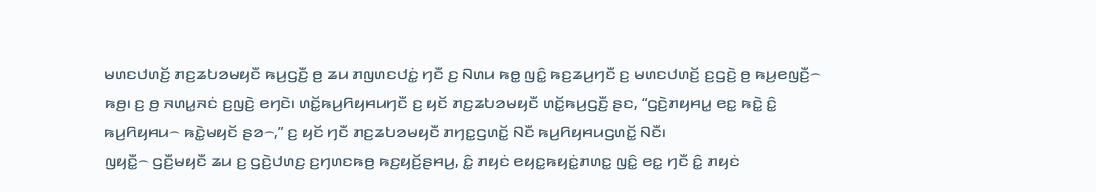ꤗꤛꤢꤓꤛꤢꤩ꤬ ꤊꤢ꤬ꤘꤝꤤꤗꤟꤢꤪ ꤒꤣ꤬ꤞꤢꤪ꤬ ꤥ꤬ ꤘꤣ ꤊꤜꤛꤢꤓꤢꤦ꤭ ꤚꤢꤪ ꤢ꤬ ꤡꤛꤣ ꤒꤥ꤭ ꤜꤢꤨ꤭ ꤒꤢ꤬ꤘꤣ꤬ꤚꤢꤪ ꤢ꤬ ꤗꤛꤢꤓꤛꤢꤩ꤬ ꤢ꤬ꤞꤢꤧ꤬ ꤥ꤬ ꤒꤣ꤬ꤕꤜꤢꤪ꤬꤮ ꤒꤥ꤬꤯ ꤢ꤬ ꤥ꤬ ꤏꤛꤣ꤭ꤏꤢꤦ ꤢ꤬ꤜꤢꤧ꤬ ꤕꤚꤢꤧ꤯ ꤛꤢꤩ꤭ꤒꤣ꤬ꤖꤟꤌꤣꤚꤢꤪ ꤢ꤬ ꤟꤢꤩ ꤊꤢ꤬ꤘꤝꤤꤗꤟꤢꤪ ꤛꤢꤩ꤭ꤒꤣ꤬ꤞꤢꤪ꤬ ꤔꤢ, “ꤞꤢꤧ꤬ꤊꤟꤌꤣ꤭ ꤕꤢ꤭ ꤒꤢꤧ꤭ ꤢꤨ꤭ ꤒꤣ꤬ꤖꤟꤌꤣ꤮ ꤒꤢꤧ꤭ꤗꤟꤢꤩ ꤔꤤ꤮,” ꤢ꤬ ꤟꤢꤩ ꤚꤢꤪ ꤊꤢ꤬ꤘꤝꤤꤗꤟꤢꤪ ꤊꤚꤢ꤭ꤞꤛꤢꤩ꤭ ꤡꤢꤪ ꤒꤣ꤬ꤖꤟꤌꤣꤞꤛꤢꤩ꤭ ꤡꤢꤪ꤯
ꤜꤟꤢꤪ꤭꤮ ꤞꤢꤪ꤬ꤗꤟꤢꤪ ꤘꤣ ꤢ꤬ ꤞꤢꤧ꤬ꤓꤛꤢ꤬ ꤢ꤬ꤚꤛꤢꤒꤥ꤬ ꤒꤢ꤬ꤟꤢꤩ꤬ꤔꤌꤣ꤬, ꤢꤨ꤭ ꤊꤟꤢꤦ ꤕꤟꤢ꤭ꤒꤟꤢꤦ꤭ꤊꤛꤢ꤭ ꤜꤢꤨ꤭ ꤕꤢ꤭ ꤚꤢꤪ ꤢꤨ꤭ ꤊꤟꤢꤦ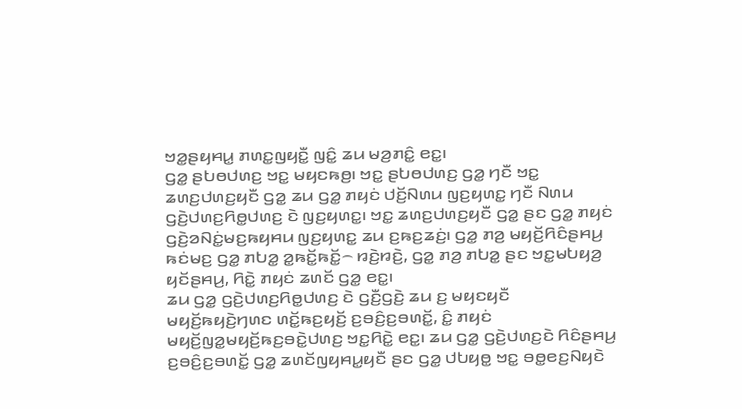ꤠꤤ꤭ꤔꤟꤌꤣ꤭ ꤊꤛꤢ꤭ꤜꤟꤢꤪ꤭ ꤜꤢꤨ꤭ ꤘꤣ ꤗꤤ꤬ꤊꤢꤨ꤭ ꤕꤢ꤭꤯
ꤞꤤ꤭ ꤔꤝꤥꤓꤛꤢ꤬ ꤠꤢ꤭ ꤗꤟꤢꤒꤥ꤬꤯ ꤠꤢ꤭ ꤔꤝꤥꤓꤛꤢ꤬ ꤞꤤ꤭ ꤚꤢꤪ ꤠꤢ꤭ ꤘꤛꤢ꤬ꤓꤛꤢ꤬ꤟꤢꤪ ꤞꤤ꤭ ꤘꤣ ꤞꤤ꤭ ꤊꤟꤢꤦ ꤓꤢꤩ꤬ꤡꤛꤣ ꤜꤢ꤬ꤟꤛꤢ꤭ ꤚꤢꤪ ꤡꤛꤣ ꤞꤢꤧ꤬ꤓꤛꤢ꤬ꤖꤥ꤭ꤓꤛꤢ꤬ ꤢꤧ ꤜꤢ꤬ꤟꤛꤢ꤭꤯ ꤠꤢ꤭ ꤘꤛꤢ꤬ꤓꤛꤢ꤬ꤟꤢꤪ ꤞꤤ꤭ ꤔꤢ ꤞꤤ꤭ ꤊꤟꤢꤦ ꤞꤢꤧ꤬ꤤꤡꤢꤦ꤭ꤗꤢ꤬ꤒꤟꤌꤣ ꤜꤢ꤬ꤟꤛꤢ꤭ ꤘꤣ ꤢ꤬ꤒꤢ꤬ꤘꤢꤦ꤬꤯ ꤞꤤ꤭ ꤊꤤ꤬ ꤗꤟꤢꤩ꤬ꤖꤢꤨꤔꤌꤣ꤬ ꤒꤢꤦꤗꤢ꤬ ꤞꤤ꤭ ꤊꤝꤤ꤭ ꤤ꤭ꤒꤢꤩ꤭ꤒꤢꤩ꤭꤮ ꤙꤢꤧ꤬ꤙꤢꤧ꤬, ꤞꤤ꤭ ꤊꤤ꤬ ꤊꤝꤤ꤭ ꤔꤢ ꤠꤢ꤭ꤗꤝꤟꤤ꤬ ꤟꤢꤩꤔꤌꤣ꤬, ꤖꤢꤧ꤭ ꤊꤟꤢꤦ ꤘꤛꤢꤩ ꤞꤤ꤭ ꤕꤢ꤭꤯
ꤘꤣ ꤞꤤ꤭ ꤞꤢꤧ꤬ꤓꤛꤢ꤬ꤖꤥ꤭ꤓꤛꤢ꤬ ꤢꤧ ꤞꤢꤪ꤬ꤞꤢꤧ꤬ ꤘꤣ ꤢ꤬ ꤗꤟꤢꤟꤢꤪ ꤗꤟꤢꤩ꤬ꤒꤟꤢꤧ꤬ꤚꤛꤢ ꤛꤢꤩ꤭ꤒꤢ꤬ꤟꤢꤩ꤬ ꤢ꤬ꤋꤢꤨ꤬ꤢ꤬ꤋꤛꤢꤩ꤭, ꤢꤨ꤭ ꤊꤟꤢꤦ ꤗꤟꤢꤩ꤬ꤜꤤ꤭ꤗꤟꤢꤩ꤬ꤒꤢ꤬ꤋꤢꤧ꤭ꤓꤛꤢ꤬ ꤠꤢ꤭ꤖꤢꤧ꤭ ꤕꤢ꤭꤯ ꤘꤣ ꤞꤤ꤭ ꤞꤢꤧ꤬ꤓꤛꤢ꤬ꤢꤧ ꤖꤢꤨꤔꤌꤣ꤬ ꤢ꤬ꤋꤢꤨ꤬ꤢ꤬ꤋꤛꤢꤩ꤭ ꤞꤤ꤭ ꤘꤛꤢꤩꤜꤟꤌꤣ꤭ꤟꤢꤪ ꤔꤢ ꤞꤤ꤭ ꤓꤝꤟꤥ꤭ ꤠꤢ꤭ ꤋꤥ꤭ꤕꤢ꤬ꤡꤟꤢꤧ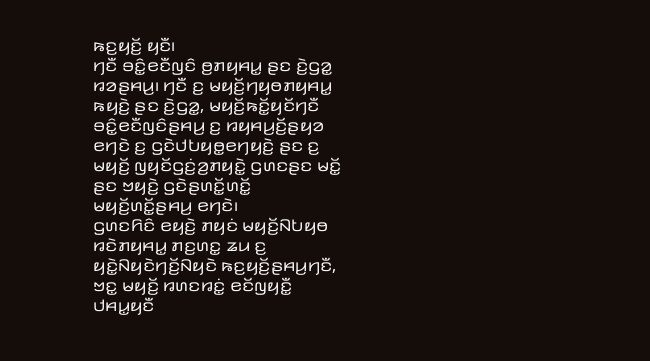ꤒꤢ꤬ꤟꤢꤩ꤬ ꤟꤢꤪ꤯
ꤚꤢꤪ ꤋꤢꤨ꤭ꤕꤢꤪꤜꤢꤨ ꤥ꤬ꤊꤟꤌꤣ꤭ ꤔꤢ ꤢꤧ꤬ꤞꤤ꤭ ꤙꤤꤔꤌꤣ꤬꤯ ꤚꤢꤪ ꤢ꤬ ꤗꤟꤢꤩ꤬ꤚꤟꤥꤊꤟꤌꤣ꤭ ꤒꤟꤢꤧ꤬ ꤔꤢ ꤢꤧ꤬ꤞꤤ꤭, ꤗꤟꤢꤩ꤬ꤒꤢꤩ꤭ꤟꤢꤩꤚꤢꤪ ꤋꤢꤨ꤭ꤕꤢꤪꤜꤢꤨꤔꤌꤣ꤬ ꤢ꤬ ꤙꤟꤌꤣ꤬ꤢꤩ꤬ꤔꤟꤤ ꤕꤚꤢꤧ ꤢ꤬ ꤞꤢꤧꤓꤝꤟꤥ꤭ꤕꤚꤟꤢꤧ꤬ ꤔꤢ ꤢ꤬ ꤗꤟꤢꤩ꤬ ꤜꤟꤢꤩꤞꤢꤦ꤬ꤤ꤬ꤊꤟꤢꤧ꤭ ꤞꤛꤢꤔꤢ ꤗꤢꤩ꤭ ꤔꤢ ꤠꤟꤢꤧ꤬ ꤞꤢꤧꤔꤛꤢꤩ꤭ꤛꤢꤩ꤭ ꤗꤟꤢꤩ꤬ꤛꤢꤩ꤭ꤔꤌꤣ꤬ ꤕꤚꤢꤧ꤯
ꤞꤛꤢꤖꤢꤨ ꤕꤟꤢꤧ꤬ ꤊꤟꤢꤦ ꤗꤟꤢꤩ꤬ꤡꤝꤟꤥ ꤙꤢꤧꤊꤟꤌꤣ꤭ ꤊꤢ꤬ꤛꤢ꤭ ꤘꤣ ꤢ꤬ ꤟꤢꤧ꤭ꤡꤟꤢꤧꤚꤢꤩ꤬ꤡꤟꤢꤧ ꤒꤢ꤬ꤟꤢꤩ꤬ꤔꤌꤣ꤬ꤚꤢꤪ, ꤠꤢ꤭ ꤗꤟꤢꤩ꤬ ꤙꤛꤢꤙꤢꤦ꤭ ꤕꤢꤩꤜꤟꤢꤪ꤭ ꤓꤌꤣ꤭ꤟꤢꤪ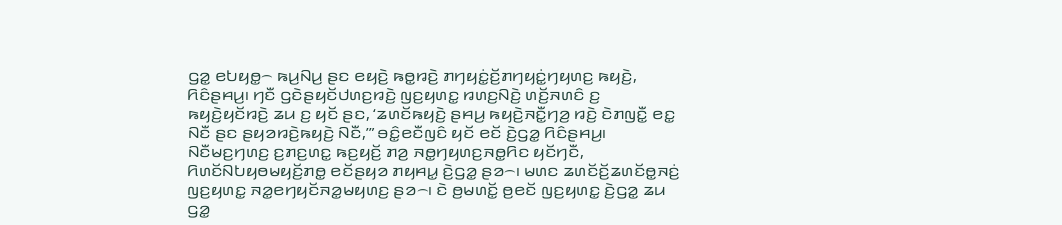ꤞꤤ꤭ ꤕꤝꤟꤥ꤭꤮ ꤒꤣ꤬ꤡꤣ꤬ ꤔꤢ ꤕꤟꤢꤧ꤬ ꤒꤥ꤭ꤙꤢꤧ꤬ ꤊꤚꤟꤢꤦ꤭ꤢꤩ꤬ꤊꤚꤟꤢꤦ꤭ꤚꤟꤛꤢ꤬ ꤒꤟꤢꤧ꤬, ꤖꤢꤨꤔꤌꤣ꤬꤯ ꤚꤢꤪ ꤞꤢꤧꤔꤟꤢꤩꤓꤛꤢ꤬ꤙꤢꤧ꤬ ꤜꤢ꤬ꤟꤛꤢ꤭ ꤙꤛꤢ꤬ꤡꤢꤧ꤬ ꤛꤢꤩ꤬ꤏꤛꤢꤨ ꤢ꤬ ꤒꤟꤢꤧ꤬ꤟꤢꤩꤙꤢꤧ꤬ ꤘꤣ ꤢ꤬ ꤟꤢꤩ ꤔꤢ, ‘ꤘꤛꤢꤩꤒꤟꤢꤧ꤬ ꤔꤌꤣ꤬ ꤒꤟꤢꤧ꤬ꤏꤢꤪ꤭ꤚꤤ꤬ ꤙꤢꤧ꤬ ꤢꤧꤊꤜꤢꤪ꤭ ꤕꤢ꤭ ꤡꤢꤪ ꤔꤢ ꤔꤟꤤꤙꤢꤧ꤬ꤒꤟꤢꤧ꤬ ꤡꤢꤪ,’” ꤋꤢꤨ꤭ꤕꤢꤪꤜꤢꤨ ꤟꤢꤩ ꤕꤢꤩ ꤢꤧ꤬ꤞꤤ꤭ ꤖꤢꤨꤔꤌꤣ꤬꤯
ꤡꤢꤪꤗꤢ꤬ꤚꤛꤢ꤬ ꤢ꤬ꤊꤢ꤬ꤛꤢ꤭ ꤒꤢ꤬ꤟꤢꤩ꤬ ꤊꤤ꤬ ꤏꤥ꤭ꤚꤟꤛꤢ꤬ꤏꤥ꤭ꤖꤢ ꤟꤢꤩꤚꤢꤪ, ꤖꤛꤢꤩꤡꤝꤟꤥꤗꤟꤢꤩ꤬ꤊꤥ꤭ ꤕꤢꤩꤔꤟꤤ ꤊꤟꤌꤣ꤭ ꤢꤧ꤬ꤞꤤ꤭ ꤔꤤ꤮꤯ ꤗꤛꤢ ꤘꤛꤢꤩꤢꤩ꤬ꤘꤛꤢꤩꤥ꤭ꤏꤢꤦ꤬ ꤜꤢ꤬ꤟꤛꤢ꤭ ꤏꤤ꤭ꤕꤚꤟꤢꤩꤏꤤ꤭ꤗꤟꤛꤢ꤬ ꤔꤤ꤮꤯ ꤢꤧ ꤥ꤬ꤗꤛꤢꤩ꤭ ꤥ꤬ꤕꤢꤩ ꤜꤢ꤬ꤟꤛꤢ꤭ ꤢꤧ꤬ꤞꤤ꤭ ꤘꤣ ꤞꤤ꤭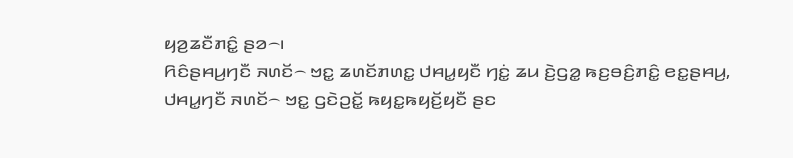ꤟꤤ꤬ꤘꤢꤪꤊꤢꤨ꤭ ꤔꤤ꤮꤯
ꤖꤢꤨꤔꤌꤣ꤬ꤚꤢꤪ ꤏꤛꤢꤩ꤮ ꤠꤢ꤭ ꤘꤛꤢꤩꤊꤛꤢ꤭ ꤓꤌꤣ꤭ꤟꤢꤪ ꤚꤢꤦ꤭ ꤘꤣ ꤢꤧ꤬ꤞꤤ꤭ ꤒꤢ꤬ꤋꤢꤨ꤬ꤊꤢꤨ꤭ ꤕꤢ꤭ꤔꤌꤣ꤬, ꤓꤌꤣ꤭ꤚꤢꤪ ꤏꤛꤢꤩ꤮ ꤠꤢ꤭ ꤞꤢꤧꤑꤢꤩ꤭ ꤒꤟꤢ꤭ꤒꤟꤢꤩ꤬ꤟꤢꤪ ꤔꤢ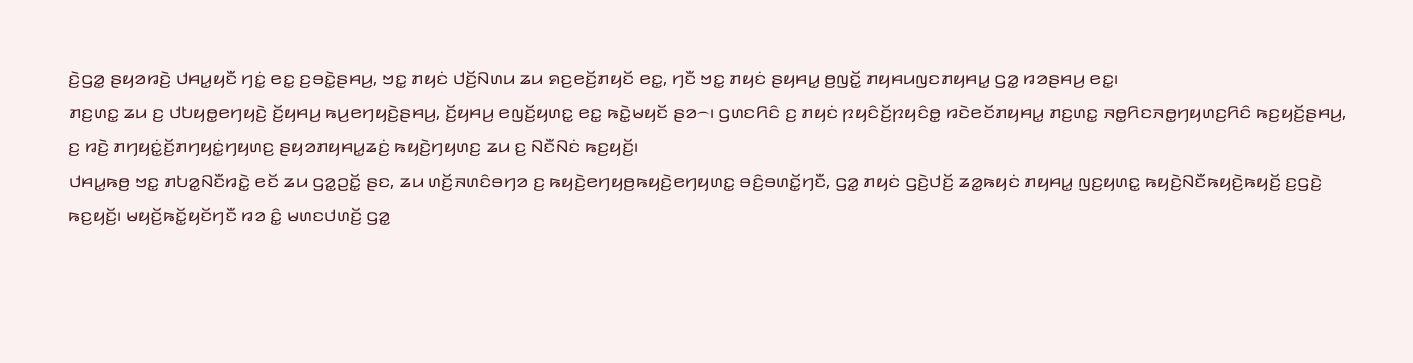ꤢꤧ꤬ꤞꤤ꤭ ꤔꤟꤤꤙꤢꤧ꤬ ꤓꤌꤣ꤭ꤟꤢꤪ ꤚꤢꤦ꤭ ꤕꤢ꤭ ꤢ꤬ꤋꤢꤧ꤭ꤔꤌꤣ꤬, ꤠꤢ꤭ ꤊꤟꤢꤦ ꤓꤢꤩ꤬ꤡꤛꤣ ꤘꤣ ꤎꤢ꤬ꤕꤢꤩ꤬ꤊꤟꤢꤩ ꤕꤢ꤭, ꤚꤢꤪ ꤠꤢ꤭ ꤊꤟꤢꤦ ꤔꤟꤌꤣ꤭ ꤥ꤬ꤜꤢꤩ꤭ ꤊꤟꤌꤣꤜꤢꤊꤟꤌꤣ꤭ ꤞꤤ꤭ ꤙꤤꤔꤌꤣ꤬ ꤕꤢ꤭꤯
ꤊꤢ꤬ꤛꤢ꤭ ꤘꤣ ꤢ꤬ ꤓꤝꤟꤥ꤭ꤕꤚꤟꤢꤧ꤬ ꤢꤩ꤬ꤟꤌꤣ꤬ ꤒꤣ꤬ꤕꤚꤟꤢꤧ꤬ꤔꤌꤣ꤬, ꤢꤩ꤬ꤟꤌꤣ꤬ ꤕꤜꤢꤩ꤬ꤟꤛꤢ꤭ ꤕꤢ꤭ ꤒꤢꤧ꤭ꤗꤟꤢꤩ ꤔꤤ꤮꤯ ꤞꤛꤢꤖꤢꤨ ꤢ꤬ ꤊꤟꤢꤦ ꤐꤟꤢꤨꤢꤩ꤬ꤐꤟꤢꤨꤥ꤭ ꤙꤢꤧꤕꤢꤩꤊꤟꤌꤣ꤭ ꤊꤢ꤬ꤛꤢ꤭ ꤏꤥ꤭ꤖꤢꤏꤥ꤭ꤚꤟꤛꤢ꤬ꤖꤢꤨ ꤒꤢ꤬ꤟꤢꤩ꤬ꤔꤌꤣ꤬, ꤢ꤬ ꤙꤢꤧ꤬ ꤊꤚꤟꤢꤦ꤭ꤢꤩ꤬ꤊꤚꤟꤢꤦ꤭ꤚꤟꤛꤢ꤬ ꤔꤟꤤꤊꤟꤌꤣ꤭ꤘꤢꤦ꤬ ꤒꤟꤢꤧ꤬ꤚꤟꤛꤢ꤬ ꤘꤣ ꤢ꤬ ꤡꤢꤪꤡꤢꤦ ꤒꤢ꤬ꤟꤢꤩ꤬꤯
ꤓꤌꤣ꤭ꤒꤥ꤬ ꤠꤢ꤭ ꤊꤝꤤ꤭ꤡꤢꤪꤙꤢꤧ꤭ ꤕꤢꤩ ꤘꤣ ꤞꤤ꤭ꤑꤢꤩ꤭ ꤔꤢ, ꤘꤣ ꤛꤢꤩ꤬ꤏꤛꤢꤨꤋꤚꤤ ꤢ꤬ ꤒꤟꤢꤧ꤬ꤕꤚꤟꤥ꤬ꤒꤟꤢꤧ꤬ꤕꤚꤟꤛꤢ꤭ ꤋꤢꤨ꤬ꤋꤛꤢꤩ꤭ꤚꤢꤪ, ꤞꤤ꤭ ꤊꤟꤢꤦ ꤞꤢꤧ꤬ꤓꤢꤩ꤬ ꤘꤤ꤭ꤒꤟꤢꤦ ꤊꤟꤌꤣ꤭ ꤜꤢ꤬ꤟꤛꤢ꤭ ꤒꤟꤢꤧ꤬ꤡꤢꤪꤒꤟꤢꤧ꤬ꤒꤟꤢꤩ꤬ ꤢ꤬ꤞꤢꤧ꤬ ꤒꤢ꤬ꤟꤢꤩ꤬꤯ ꤗꤟꤢꤩ꤬ꤒꤢꤩ꤭ꤟꤢꤩꤚꤢꤪ ꤙꤤ ꤢꤨ꤭ ꤗꤛꤢꤓꤛꤢꤩ꤬ ꤞꤤ꤭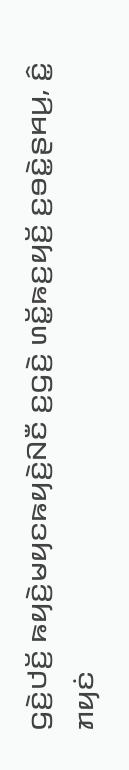ꤞꤢꤧ꤬ꤓꤢꤩ꤬ ꤒꤟꤢꤧ꤬ꤗꤟꤢꤒꤟꤢꤧ꤬ꤡꤢꤪ ꤢ꤬ꤞꤢꤧ꤬ ꤛꤢꤩ꤭ꤒꤢ꤬ꤟꤢꤩ꤬ ꤢ꤬ꤋꤢꤧ꤭ꤔꤌꤣ꤬, ꤢꤨ꤭ ꤊꤟꤢꤦ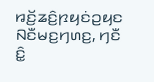ꤙꤢꤩ꤬ꤘꤢꤨ꤬ꤐꤟꤢꤦꤑꤟꤢ ꤡꤢꤪꤗꤢ꤬ꤚꤛꤢ꤬, ꤚꤢꤪ ꤢꤨ꤭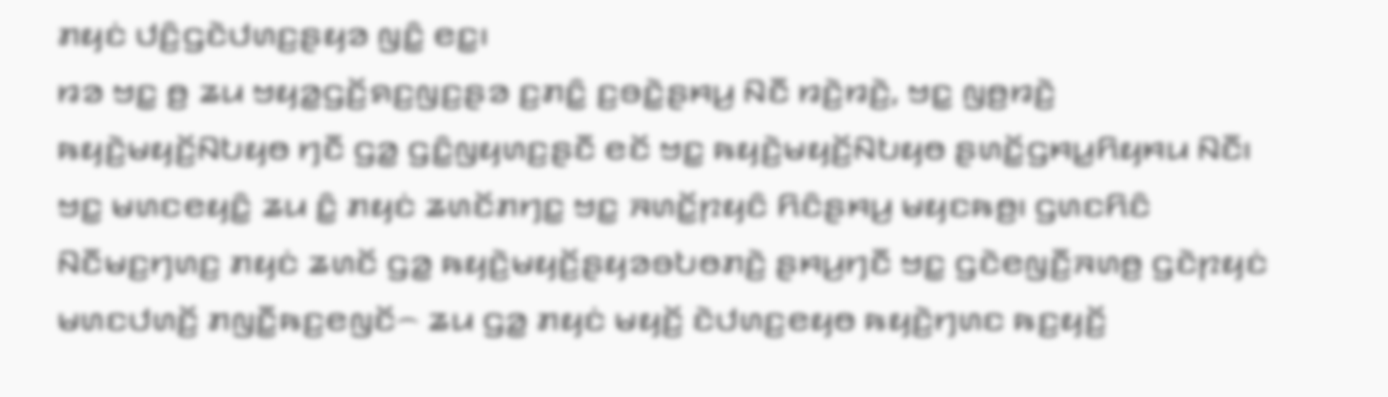ꤊꤟꤢꤦ ꤓꤢꤨ꤬ꤞꤢꤧꤓꤛꤢ꤬ꤔꤟꤤ ꤜꤢꤨ꤭ ꤕꤢ꤭꤯
ꤙꤤ ꤠꤢ꤭ ꤥ꤬ ꤘꤣ ꤠꤟꤤ꤭ꤞꤢꤩ꤬ꤎꤢ꤬ꤜꤢ꤬ꤔꤤ ꤢ꤬ꤊꤢꤨ꤭ ꤢ꤬ꤋꤢꤧ꤭ꤔꤌꤣ꤬ ꤡꤢꤪ ꤙꤢꤧ꤬ꤙꤢꤧ꤬, ꤠꤢ꤭ ꤜꤥ꤬ꤙꤢꤧ꤬ ꤒꤟꤢꤧ꤬ꤗꤟꤢꤩ꤬ꤡꤝꤟꤥ ꤚꤢꤪ ꤞꤤ꤭ ꤞꤢꤨ꤭ꤜꤟꤛꤢ꤬ꤔꤢꤪ ꤕꤢꤩ ꤠꤢ꤭ ꤒꤟꤢꤧ꤬ꤗꤟꤢꤩ꤬ꤡꤝꤟꤥ ꤔꤛꤢꤩ꤭ꤞꤌꤣ꤭ꤖꤟꤌꤣ ꤡꤢꤪ꤯
ꤠꤢ꤭ ꤗꤛꤢꤕꤟꤢꤨ꤭ ꤘꤣ ꤢꤨ꤭ ꤊꤟꤢꤦ ꤘꤛꤢꤩꤊꤚꤢ꤭ ꤠꤢ꤭ ꤏꤛꤢꤩ꤭ꤐꤟꤢꤨ ꤖꤢꤨꤔꤌꤣ꤬ ꤗꤟꤢꤒꤥ꤬꤯ ꤞꤛꤢꤖꤢꤨ ꤡꤢꤪꤗꤢ꤬ꤚꤛꤢ꤬ ꤊꤟꤢꤦ ꤘꤛꤢꤩ ꤞꤤ꤭ ꤒꤟꤢꤧ꤬ꤗꤟꤢꤩ꤬ꤔꤟꤤꤋꤝꤥꤊꤢꤧ꤬ ꤔꤌꤣ꤬ꤚꤢꤪ ꤠꤢ꤭ ꤞꤢꤧꤕꤜꤢꤪ꤬ꤏꤛꤥ꤬ ꤞꤢꤧꤐꤟꤢꤦ ꤗꤛꤢꤓꤛꤢꤩ꤬ ꤊꤜꤢꤪ꤭ꤒꤢ꤬ꤕꤜꤢꤩ꤮ ꤘꤣ ꤞꤤ꤭ ꤊꤟꤢꤦ ꤗꤟꤢꤩ꤬ ꤢꤧꤓꤛꤢ꤬ꤕꤟꤥ ꤒꤟꤢꤧ꤬ꤚꤛꤢ ꤒꤢ꤬ꤟꤢꤩ꤬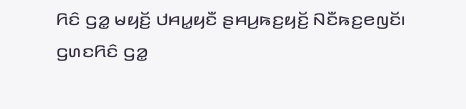ꤖꤢꤨ ꤞꤤ꤭ ꤗꤟꤢꤩ꤬ ꤓꤌꤣ꤭ꤟꤢꤪ ꤔꤌꤣ꤬ꤒꤢ꤬ꤟꤢꤩ꤬ ꤡꤢꤪꤒꤢ꤬ꤕꤜꤢꤩ꤯
ꤞꤛꤢꤖꤢꤨ ꤞꤤ꤭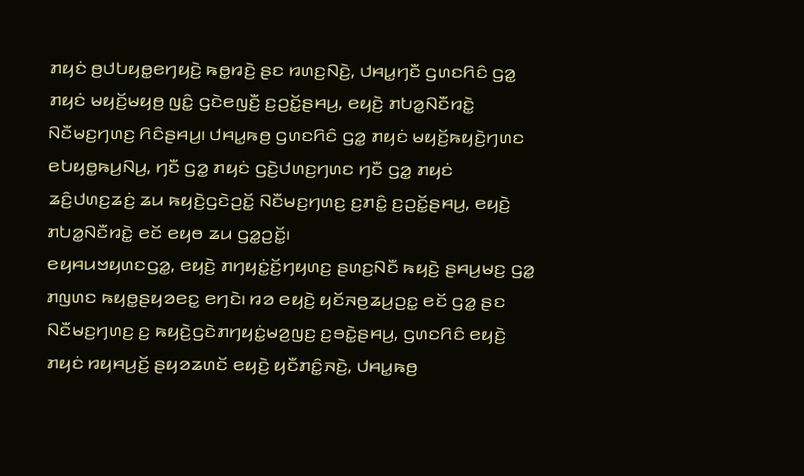ꤊꤟꤢꤦ ꤥ꤬ꤓꤝꤟꤥ꤭ꤕꤚꤟꤢꤧ꤬ ꤒꤥ꤭ꤙꤢꤧ꤬ ꤔꤢ ꤙꤛꤢ꤬ꤡꤢꤧ꤬, ꤓꤌꤣ꤭ꤚꤢꤪ ꤞꤛꤢꤖꤢꤨ ꤞꤤ꤭ ꤊꤟꤢꤦ ꤗꤟꤢꤩ꤬ꤗꤟꤥ꤬ ꤜꤢꤨ꤭ ꤞꤢꤧꤕꤜꤢꤪ꤬ ꤢ꤬ꤑꤢꤩ꤭ꤔꤌꤣ꤬, ꤕꤟꤢꤧ꤬ ꤊꤝꤤ꤭ꤡꤢꤪꤙꤢꤧ꤭ ꤡꤢꤪꤗꤢ꤬ꤚꤛꤢ꤬ ꤖꤢꤨꤔꤌꤣ꤬꤯ ꤓꤌꤣ꤭ꤒꤥ꤬ ꤞꤛꤢꤖꤢꤨ ꤞꤤ꤭ ꤊꤟꤢꤦ ꤗꤟꤢꤩ꤬ꤒꤟꤢꤧ꤬ꤚꤛꤢ ꤕꤝꤟꤥ꤭ꤒꤣ꤬ꤡꤣ꤬, ꤚꤢꤪ ꤞꤤ꤭ ꤊꤟꤢꤦ ꤞꤢꤧ꤬ꤓꤛꤢ꤬ꤚꤛꤢ ꤚꤢꤪ ꤞꤤ꤭ ꤊꤟꤢꤦ ꤘꤢꤨ꤬ꤓꤛꤢ꤬ꤘꤢꤦ꤬ ꤘꤣ ꤒꤟꤢꤧ꤬ꤞꤢꤧꤑꤢꤩ꤭ ꤡꤢꤪꤗꤢ꤬ꤚꤛꤢ꤬ ꤢ꤬ꤊꤢꤨ꤭ ꤢ꤬ꤑꤢꤩ꤭ꤔꤌꤣ꤬, ꤕꤟꤢꤧ꤬ ꤊꤝꤤ꤭ꤡꤢꤪꤙꤢꤧ꤭ ꤕꤢꤩ ꤕꤟꤥ ꤘꤣ ꤞꤤ꤭ꤑꤢꤩ꤭꤯
ꤕꤟꤌꤣꤠꤟꤛꤢꤞꤤ꤭, ꤕꤟꤢꤧ꤬ ꤊꤚꤟꤢꤦ꤭ꤢꤩ꤬ꤚꤟꤛꤢ꤬ ꤔꤛꤢ꤬ꤡꤢꤪ ꤒꤟꤢꤧ꤬ ꤔꤌꤣ꤬ꤗꤢ꤬ ꤞꤤ꤭ ꤊꤜꤛꤢ ꤒꤟꤥ꤭ꤔꤟꤤꤕꤢ꤭ ꤕꤚꤢꤧ꤯ ꤙꤤ ꤕꤟꤢꤧ꤬ ꤟꤢꤩꤏꤥ꤬ꤘꤣ꤬ꤑꤢ꤭ ꤕꤢꤩ ꤞꤤ꤭ ꤔꤢ ꤡꤢꤪꤗꤢ꤬ꤚꤛꤢ꤬ ꤢ꤬ ꤒꤟꤢꤧ꤬ꤞꤢꤧꤊꤚꤟꤢꤦ꤭ꤗꤤ꤬ꤜꤢ꤬ ꤢ꤬ꤋꤢꤧ꤭ꤔꤌꤣ꤬, ꤞꤛꤢꤖꤢꤨ ꤕꤟꤢꤧ꤬ ꤊꤟꤢꤦ ꤙꤟꤌꤣ꤬ꤢꤩ꤬ ꤔꤟꤤꤘꤛꤢꤩ ꤕꤟꤢꤧ꤬ ꤟꤢꤪꤊꤢꤨ꤭ꤏꤢꤧ꤬, ꤓꤌꤣ꤭ꤒꤥ꤬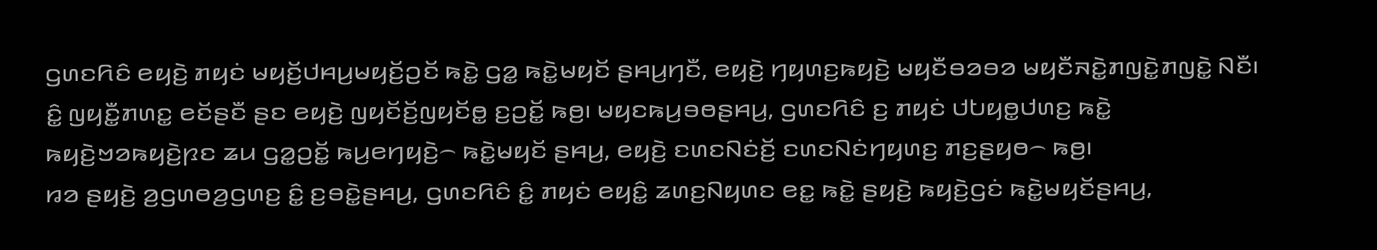ꤞꤛꤢꤖꤢꤨ ꤕꤟꤢꤧ꤬ ꤊꤟꤢꤦ ꤗꤟꤢꤩ꤬ꤓꤌꤣ꤬ꤗꤟꤢꤩ꤬ꤑꤢꤩ ꤒꤢꤧ꤭ ꤞꤤ꤭ ꤒꤢꤧ꤭ꤗꤟꤢꤩ ꤔꤌꤣ꤬ꤚꤢꤪ, ꤕꤟꤢꤧ꤬ ꤚꤟꤛꤢ꤬ꤒꤟꤢꤧ꤬ ꤗꤟꤢꤪꤋꤤꤋꤤ ꤗꤟꤢꤪꤏꤢꤧ꤭ꤊꤜꤢꤧ꤭ꤊꤜꤢꤧ꤭ ꤡꤢꤪ꤯
ꤢꤨ꤭ ꤜꤟꤢꤪ꤭ꤊꤛꤢ꤭ ꤕꤢꤩꤔꤢꤪ ꤔꤢ ꤕꤟꤢꤧ꤬ ꤜꤟꤢꤩꤢꤩ꤬ꤜꤟꤢꤩꤥ꤭ ꤢ꤬ꤑꤢꤩ꤭ ꤒꤥ꤬꤯ ꤗꤟꤢꤒꤣ꤬ꤋꤥꤔꤌꤣ꤬, ꤞꤛꤢꤖꤢꤨ ꤢ꤬ ꤊꤟꤢꤦ ꤓꤝꤟꤥ꤭ꤓꤛꤢ꤬ ꤒꤢꤧ꤭ ꤒꤟꤢꤧ꤬ꤠꤤꤒꤟꤢꤧ꤬ꤐꤢ ꤘꤣ ꤞꤤ꤭ꤑꤢꤩ꤭ ꤒꤣ꤬ꤕꤚꤟꤢꤧ꤬꤮ ꤒꤢꤧ꤭ꤗꤟꤢꤩ ꤔꤌꤣ꤬, ꤕꤟꤢꤧ꤬ ꤢꤛꤢꤡꤢꤦꤢꤩ꤬ ꤢꤛꤢꤡꤢꤦꤚꤟꤛꤢ꤬ ꤊꤢ꤬ꤔꤟꤥ꤮ ꤒꤥ꤬꤯
ꤙꤤ ꤔꤟꤢꤧ꤬ ꤤ꤬ꤞꤛꤥꤤ꤬ꤞꤛꤢ꤬ ꤢꤨ꤭ ꤢ꤬ꤋꤢꤧ꤭ꤔꤌꤣ꤬, ꤞꤛꤢꤖꤢꤨ ꤢꤨ꤭ ꤊꤟꤢꤦ ꤕꤟꤢꤨ꤭ ꤘꤛꤢ꤬ꤡꤟꤛꤢ ꤕꤢ꤭ ꤒꤢꤧ꤭ ꤔꤟꤢꤧ꤬ ꤒꤟꤢꤧ꤬ꤞꤢꤦ ꤒꤢꤧ꤭ꤗꤟꤢꤩꤔꤌꤣ꤬,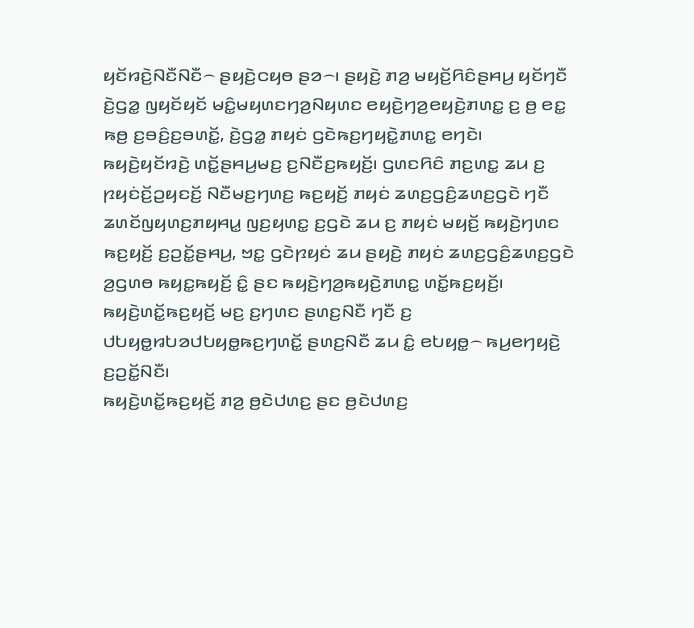ꤟꤢꤩꤙꤢꤧ꤬ꤡꤢꤪꤡꤢꤪ꤮ ꤔꤟꤢꤧ꤬ꤍꤟꤥ ꤔꤤ꤮꤯ ꤔꤟꤢꤧ꤬ ꤊꤤ꤬ ꤗꤟꤢꤩ꤬ꤖꤢꤨꤔꤌꤣ꤬ ꤟꤢꤩꤚꤢꤪ ꤢꤧ꤬ꤞꤤ꤭ ꤜꤟꤢꤩꤟꤢꤩ ꤗꤢꤨ꤭ꤗꤟꤛꤢꤚꤤ꤬ꤡꤟꤛꤢ ꤕꤟꤢꤧ꤬ꤚꤤ꤬ꤕꤟꤢꤧ꤬ꤊꤛꤢ꤭ ꤢ꤬ ꤥ꤬ ꤕꤢ꤭ ꤒꤥ꤬ ꤢ꤬ꤋꤢꤨ꤬ꤢ꤬ꤋꤛꤢꤩ꤭, ꤢꤧ꤬ꤞꤤ꤭ ꤊꤟꤢꤦ ꤞꤢꤧꤒꤢ꤬ꤚꤟꤢꤧ꤭ꤊꤛꤢ꤭ ꤕꤚꤢꤧ꤯
ꤒꤟꤢꤧ꤬ꤟꤢꤩꤙꤢꤧ꤬ ꤛꤢꤩ꤭ꤔꤌꤣ꤬ꤗꤢ꤬ ꤢ꤬ꤡꤢꤪꤢ꤬ꤒꤟꤢꤩ꤬꤯ ꤞꤛꤢꤖꤢꤨ ꤊꤢ꤬ꤛꤢ꤭ ꤘꤣ ꤢ꤬ ꤐꤟꤢꤦꤢꤩ꤬ꤑꤟꤢꤢꤩ꤬ ꤡꤢꤪꤗꤢ꤬ꤚꤛꤢ꤬ ꤒꤢ꤬ꤟꤢꤩ꤬ ꤊꤟꤢꤦ ꤘꤛꤢ꤬ꤞꤢꤨ꤬ꤘꤛꤢ꤬ꤞꤢꤧ ꤚꤢꤪ ꤘꤛꤢꤩꤜꤟꤛꤢ꤬ꤊꤟꤌꤣ꤭ ꤜꤢ꤬ꤟꤛꤢ꤭ ꤢ꤬ꤞꤢꤧ ꤘꤣ ꤢ꤬ ꤊꤟꤢꤦ ꤗꤟꤢꤩ꤬ ꤒꤟꤢꤧ꤬ꤚꤛꤢ ꤒꤢ꤬ꤟꤢꤩ꤬ ꤢ꤬ꤑꤢꤩ꤭ꤔꤌꤣ꤬, ꤠꤢ꤭ ꤞꤢꤧꤐꤟꤢꤦ ꤘꤣ ꤔꤟꤢꤧ꤬ ꤊꤟꤢꤦ ꤘꤛꤢ꤬ꤞꤢꤨ꤬ꤘꤛꤢ꤬ꤞꤢꤧ ꤤ꤬ꤞꤛꤥ ꤒꤟꤢ꤭ꤒꤟꤢꤩ꤬ ꤢꤨ꤭ ꤔꤢ ꤒꤟꤢꤧ꤬ꤚꤤ꤬ꤒꤟꤢꤧ꤬ꤊꤛꤢ꤭ ꤛꤢꤩ꤭ꤒꤢ꤬ꤟꤢꤩ꤬꤯ ꤒꤟꤢꤧ꤬ꤛꤢꤩ꤭ꤒꤢ꤬ꤟꤢꤩ꤬ ꤗꤢ꤬ ꤢ꤬ꤚꤛꤢ ꤔꤛꤢ꤬ꤡꤢꤪ ꤚꤢꤪ ꤢ꤬ ꤓꤝꤟꤥ꤭ꤙꤝꤤꤓꤝꤟꤥ꤭ꤒꤢ꤬ꤚꤛꤢꤩ꤭ ꤔꤛꤢ꤬ꤡꤢꤪ ꤘꤣ ꤢꤨ꤭ ꤕꤝꤟꤥ꤭꤮ ꤒꤣ꤬ꤕꤚꤟꤢꤧ꤬ ꤢ꤬ꤑꤢꤩ꤭ꤡꤢꤪ꤯
ꤒꤟꤢꤧ꤬ꤛꤢꤩ꤭ꤒꤢ꤬ꤟꤢꤩ꤬ ꤊꤤ꤬ ꤥ꤬ꤢꤧꤓꤛꤢ꤬ ꤔꤢ ꤥ꤬ꤢꤧꤓꤛꤢ꤬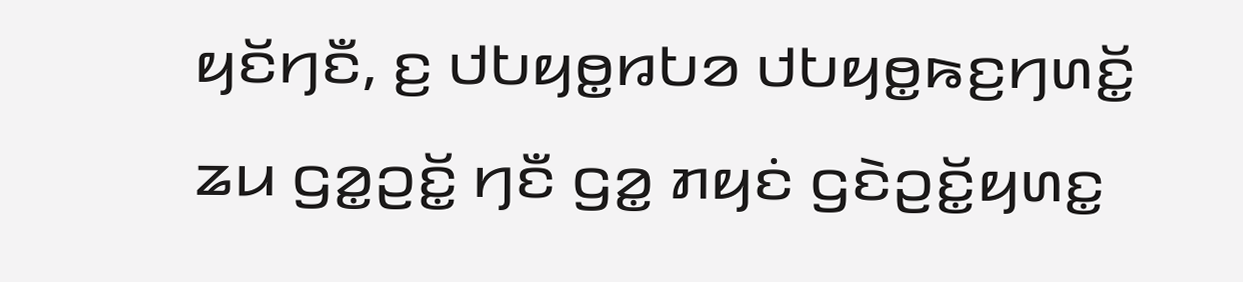ꤟꤢꤩꤚꤢꤪ, ꤢ꤬ ꤓꤝꤟꤥ꤭ꤙꤝꤤ ꤓꤝꤟꤥ꤭ꤒꤢ꤬ꤚꤛꤢꤩ꤭ ꤘꤣ ꤞꤤ꤭ꤑꤢꤩ꤭ ꤚꤢꤪ ꤞꤤ꤭ ꤊꤟꤢꤦ ꤞꤢꤧꤑꤢꤩ꤭ꤟꤛꤢ꤭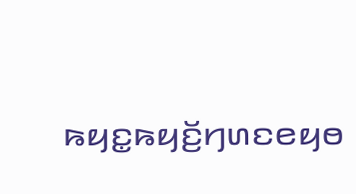ꤒꤟꤢ꤭ꤒꤟꤢꤩ꤬ꤚꤛꤢꤕꤟꤥ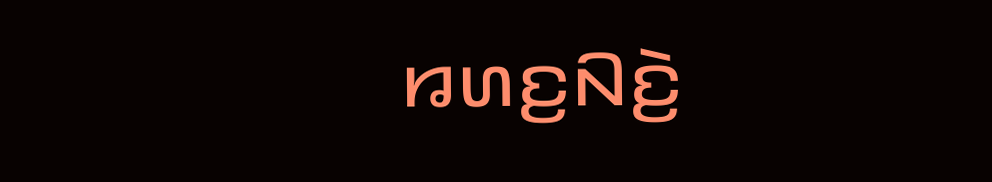ꤙꤛꤢ꤬ꤡꤢꤧ꤬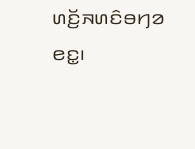ꤛꤢꤩ꤬ꤏꤛꤢꤨꤋꤚꤤ ꤕꤢ꤭꤯